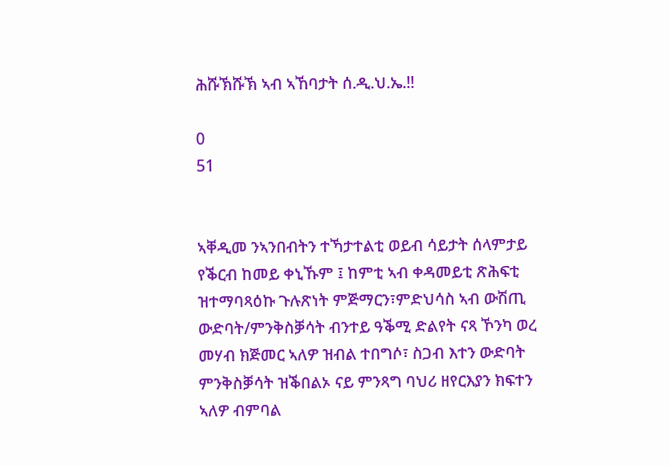ሕሹኽሹኽ ኣብ ኣኸባታት ሰ.ዲ.ህ.ኤ.!!

0
51


ኣቐዲመ ንኣንበብትን ተኻታተልቲ ወይብ ሳይታት ሰላምታይ የቕርብ ከመይ ቀኒኹም ፤ ከምቲ ኣብ ቀዳመይቲ ጽሕፍቲ ዝተማባጻዕኩ ጉሉጽነት ምጅማርን፣ምድህሳስ ኣብ ውሽጢ ውድባት/ምንቅስቓሳት ብንተይ ዓቕሚ ድልየት ናጻ ኾንካ ወረ መሃብ ክጅመር ኣለዎ ዝብል ተበግሶ፣ ስጋብ እተን ውድባት ምንቅስቓሳት ዝቕበልኦ ናይ ምንጻግ ባህሪ ዘየርእያን ክፍተን ኣለዎ ብምባል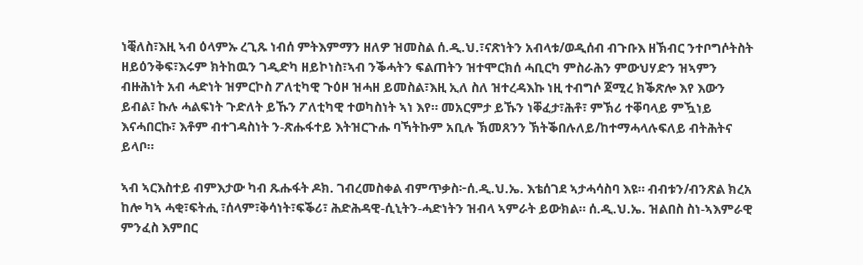ነቒለስ፣እዚ ኣብ ዕላምኡ ረጊጹ ነብሰ ምትእምማን ዘለዎ ዝመስል ሰ.ዲ.ህ.፣ናጽነትን አብላቱ/ወዲሰብ ብጉቡእ ዘኽብር ንተቦግሶትስት ዘይዕንቅፍ፣እሩም ክትከዉን ገዲድካ ዘይኮነስ፣ኣብ ንቕሓትን ፍልጠትን ዝተሞርክሰ ሓቢርካ ምስራሕን ምውህሃድን ዝኣምን ብዙሕነት አብ ሓድነት ዝምርኮስ ፖለቲካዊ ጉዕዞ ዝሓዘ ይመስል፣እዚ ኢለ ስለ ዝተረዳእኩ ነዚ ተብግሶ ጀሚረ ክቕጽሎ እየ እውን ይብል፣ ኩሉ ሓልፍነት ጉድለት ይኹን ፖለቲካዊ ተወካስነት ኣነ እየ። መአርምታ ይኹን ነቐፈታ፣ሕቶ፣ ምኽሪ ተቐባላይ ምዃነይ እናሓበርኩ፣ እቶም ብተገዳስነት ን-ጽሑፋተይ እትዝርጉሑ ባኻትኩም አቢሉ ኽመጸንን ኽትቕበሉለይ/ከተማሓላሉፍለይ ብትሕትና ይላቦ።

ኣብ ኣርእስተይ ብምእታው ካብ ጹሑፋት ዶክ. ገብረመስቀል ብምጥቃስ፦ሰ.ዲ.ህ.ኤ. እቴሰገደ ኣታሓሳስባ እዩ። ብብቱን/ብንጽል ክረአ ከሎ ካኣ ሓቂ፣ፍትሒ ፣ሰላም፣ቅሳነት፣ፍቕሪ፣ ሕድሕዳዊ-ሲኒትን-ሓድነትን ዝብላ ኣምራት ይውክል። ሰ.ዲ.ህ.ኤ. ዝልበስ ስነ-ኣእምራዊ ምንፈስ እምበር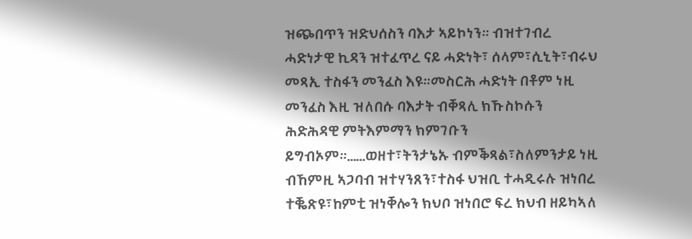ዝጭበጥን ዝድህሰስን ባእታ ኣይኮነን። ብዝተገብረ ሓድነታዊ ኪዳን ዝተፈጥረ ናይ ሓድነት፣ ሰላም፣ሲኒት፣ብሩህ መጻኢ ተስፋን መንፈስ እዩ።መስርሕ ሓድነት በቶም ነዚ መንፈስ እዚ ዝለበሱ ባእታት ብቐጻሊ ክኹስኮሱን ሕድሕዳዊ ምትእምማን ክምገቡን ይግብኦም።……ወዘተ፣ትንታኔኡ ብምቕጻል፣ስለምንታይ ነዚ ብኸምዚ ኣጋባብ ዝተሃንጸን፣ተስፋ ህዝቢ ተሓዲሩሉ ዝነበረ ተቘጽዩ፣ከምቲ ዝነቐሎን ክህቦ ዝነበሮ ፍረ ክህብ ዘይካኣለ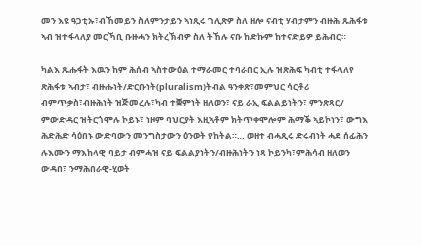መን እዩ ዓጋቲኡ፣ብኸመይን ስለምንታይን ኣነጺሩ ገሊጽዎ ስለ ዘሎ ናብቲ ሃብታምን ብዙሕ ጹሕፋቱ ኣብ ዝተፋላለያ መርኻቢ ቡዙሓን ክትረኽብዎ ስለ ትኸሉ ናቡ ከድኩም ከተናድይዎ ይሕብር።

ካልእ ጹሑፋት እዉን ከም ሕሰብ ኣስተውዕል ተማራመር ተባራበር ኢሉ ዝጽሕፍ ካብቲ ተፋላለየ ጽሕፋቱ ኣብታ፣ ብዙሑነት/ድርቡነት(pluralism)ትብል ዓንቀጽ፣መምህር ሳርቶሪ ብምጥቃስ፣ብዙሕነት ዝጅመረሉ፣ካብ ተቛምነት ዘለወን፣ ናይ ራኢ ፍልልይነትን፣ ምንጽጻር/ ምውድዳር ዝትርጎሞሉ ኮይኑ፣ ነዞም ባህርያት እዚኣቶም ክትጥቀሞሎም ሕማቕ ኣይኮነን፣ ውግእ ሕድሕድ ሳዕበኑ ውድባውን መንግስታውን ዕንወት የከትል።… ወዘተ ብሓጺሩ ድሩብነት ሓደ ሰፊሕን ሉእሙን ማእከላዊ ባይታ ብምሓዝ ናይ ፍልልያነትን/ብዙሕነትን ነጻ ኮይንካ፣ምሕሳብ ዘለወን ውዳበ፣ ንማሕበራዊ-ሂወት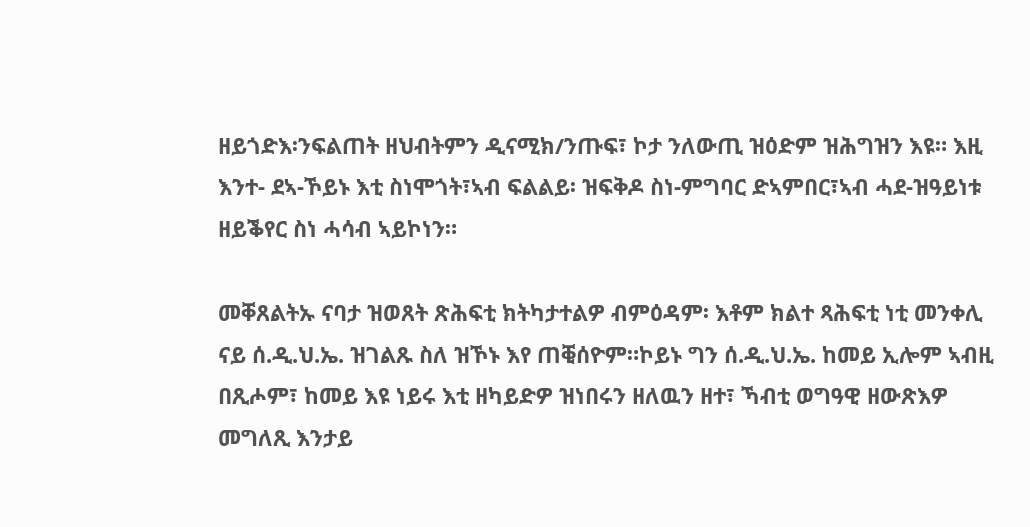ዘይጎድእ፡ንፍልጠት ዘህብትምን ዲናሚክ/ንጡፍ፣ ኮታ ንለውጢ ዝዕድም ዝሕግዝን እዩ። እዚ እንተ- ደኣ-ኾይኑ እቲ ስነሞጎት፣ኣብ ፍልልይ፡ ዝፍቅዶ ስነ-ምግባር ድኣምበር፣ኣብ ሓደ-ዝዓይነቱ ዘይቕየር ስነ ሓሳብ ኣይኮነን።

መቐጸልትኡ ናባታ ዝወጸት ጽሕፍቲ ክትካታተልዎ ብምዕዳም፡ እቶም ክልተ ጻሕፍቲ ነቲ መንቀሊ ናይ ሰ.ዲ.ህ.ኤ. ዝገልጹ ስለ ዝኾኑ እየ ጠቒሰዮም።ኮይኑ ግን ሰ.ዲ.ህ.ኤ. ከመይ ኢሎም ኣብዚ በጺሖም፣ ከመይ እዩ ነይሩ እቲ ዘካይድዎ ዝነበሩን ዘለዉን ዘተ፣ ኻብቲ ወግዓዊ ዘውጽእዎ መግለጺ እንታይ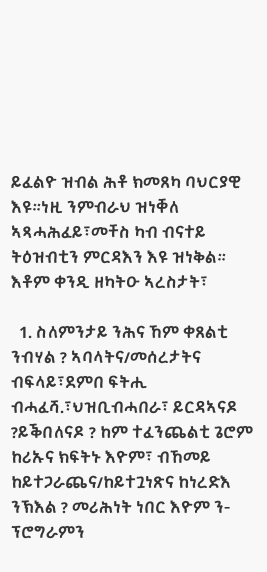ይፈልዮ ዝብል ሕቶ ክመጸካ ባህርያዊ እዩ።ነዚ ንምብራህ ዝነቐለ ኣጻሓሕፈይ፣መቸስ ካብ ብናተይ ትዕዝብቲን ምርዳእን እዩ ዝነቅል። እቶም ቀንዲ ዘካትዑ ኣረስታት፣

  1. ስለምንታይ ንሕና ኸም ቀጸልቲ ንብሃል ? ኣባላትና/መሰረታትና ብፍላይ፣ደምበ ፍትሒ ብሓፈሻ.፣ህዝቢብሓበራ፣ ይርዳኣናዶ ?ይቕበለናዶ ? ከም ተፈንጨልቲ ጌሮም ከሪኡና ክፍትኑ እዮም፣ ብኸመይ ከይተጋራጨና/ከይተጓነጽና ከነረድእ ንኽእል ? መሪሕነት ነበር እዮም ን-ፕሮግራምን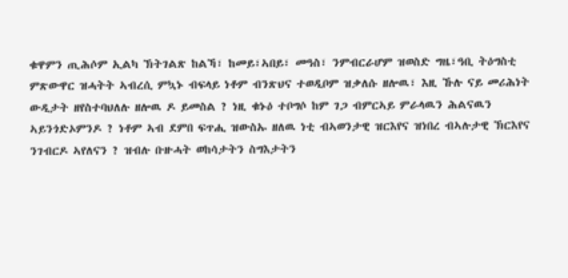ቁዋምን ጢሕሶም ኢልካ ኽትገልጽ ከልኻ፣ ከመይ፣ኣበይ፣ መዓስ፣ ንምብርራሆም ዝወስድ ግዜ፣ዓቢ ትዕግስቲ ምጽውዋር ዝሓትት ኣብረሲ ምኳኑ ብፍላይ ነቶም ብንጽህና ተወዲቦም ዝቃለሱ ዘሎዉ፣ እዚ ኹሉ ናይ መሪሕነት ውዲታት ዘየስተባህለሉ ዘሎዉ ዶ ይመስል ? ነዚ ቁኑዕ ተቦግሶ ከም ገጋ ብምርኣይ ምራላዉን ሕልናዉን ኣይንጎድኦምንዶ ? ነቶም ኣብ ደምበ ፍጥሒ ዝውስኡ ዘለዉ ነቲ ብኣወንታዊ ዝርእየና ዝነበረ ብኣሉታዊ ኽርእየና ንገብርዶ ኣየለናን ? ዝብሉ ቡዙሓት ወከሳታትን ስግእታትን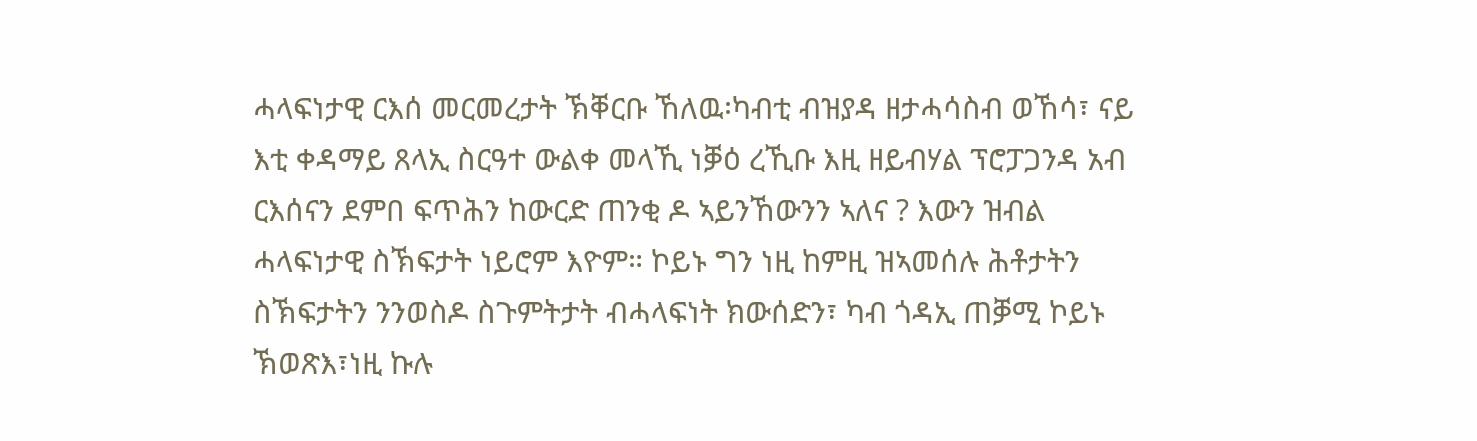ሓላፍነታዊ ርእሰ መርመረታት ኽቐርቡ ኸለዉ፡ካብቲ ብዝያዳ ዘታሓሳስብ ወኸሳ፣ ናይ እቲ ቀዳማይ ጸላኢ ስርዓተ ውልቀ መላኺ ነቓዕ ረኺቡ እዚ ዘይብሃል ፕሮፓጋንዳ አብ ርእሰናን ደምበ ፍጥሕን ከውርድ ጠንቂ ዶ ኣይንኸውንን ኣለና ? እውን ዝብል ሓላፍነታዊ ስኽፍታት ነይሮም እዮም። ኮይኑ ግን ነዚ ከምዚ ዝኣመሰሉ ሕቶታትን ስኽፍታትን ንንወስዶ ስጉምትታት ብሓላፍነት ክውሰድን፣ ካብ ጎዳኢ ጠቓሚ ኮይኑ ኽወጽእ፣ነዚ ኩሉ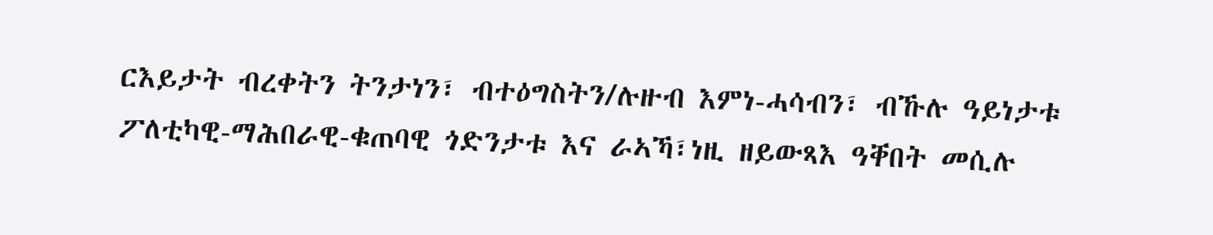ርእይታት ብረቀትን ትንታነን፣ ብተዕግስትን/ሉዙብ እምነ-ሓሳብን፣ ብኹሉ ዓይነታቱ ፖለቲካዊ-ማሕበራዊ-ቁጠባዊ ጎድንታቱ እና ራኣኻ፣ነዚ ዘይውጻእ ዓቐበት መሲሉ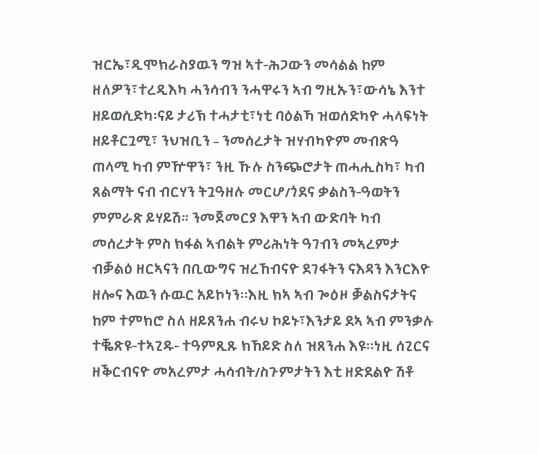ዝርኤ፣ዲሞክራስያዉን ግዝ ኣተ-ሕጋውን መሳልል ከም ዘለዎን፣ተረዲእካ ሓንሳብን ንሓዋሩን ኣብ ግዚኡን፣ውሳኔ እንተ ዘይወሲድካ፡ናይ ታሪኽ ተሓታቲ፣ነቲ ባዕልኻ ዝወሰድካዮ ሓላፍነት ዘይቶርጓሚ፣ ንህዝቢን – ንመሰረታት ዝሃብካዮም መብጽዓ ጠላሚ ካብ ምዅዋን፣ ንዚ ኹሉ ስንጭሮታት ጠሓሒስካ፣ ካብ ጸልማት ናብ ብርሃን ትጓዓዘሉ መርሆ/ጎደና ቃልስን-ዓወትን ምምራጽ ይሃይሽ። ንመጀመርያ እዋን ኣብ ውድባት ካብ መሰረታት ምስ ክፋል ኣብልት ምሪሕነት ዓገብን መኣረምታ ብቓልዕ ዘርኣናን በቢውግና ዝረኸብናዮ ደገፋትን ናእዳን እንርእዮ ዘሎና እዉን ሱዉር አይኮነን፡፡እዚ ክኣ ኣብ ጐዕዞ ቓልስናታትና ከም ተምክሮ ስለ ዘይጸንሐ ብሩህ ኮይኑ፣እንታይ ደኣ ኣብ ምንቃሉ ተቘጽዩ-ተኣጊዱ- ተዓምጺጹ ክኸይድ ስለ ዝጸንሐ እዩ፡፡ነዚ ሰጊርና ዘቕርብናዮ መአረምታ ሓሳብት/ስጉምታትን እቲ ዘድደልዮ ሽቶ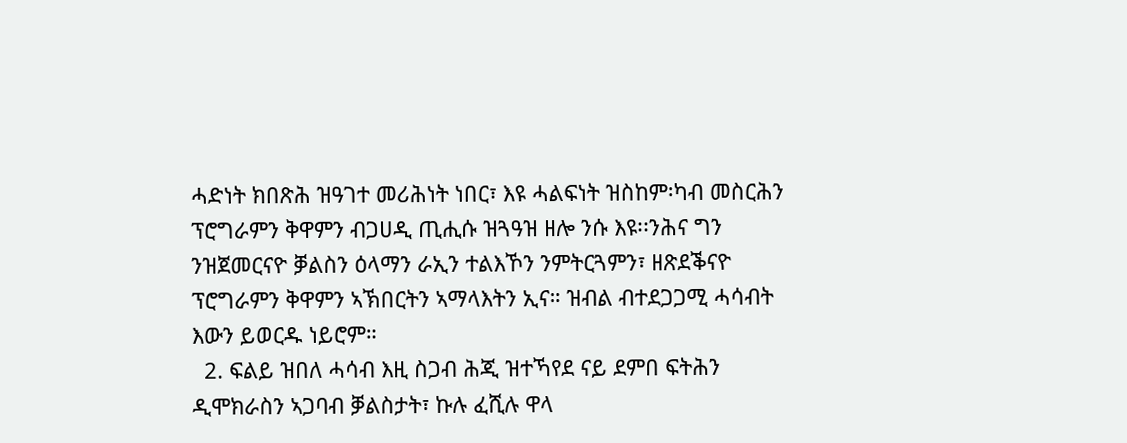ሓድነት ክበጽሕ ዝዓገተ መሪሕነት ነበር፣ እዩ ሓልፍነት ዝስከም፡ካብ መስርሕን ፕሮግራምን ቅዋምን ብጋሀዲ ጢሒሱ ዝጓዓዝ ዘሎ ንሱ እዩ፡፡ንሕና ግን ንዝጀመርናዮ ቓልስን ዕላማን ራኢን ተልእኾን ንምትርጓምን፣ ዘጽደቕናዮ ፕሮግራምን ቅዋምን ኣኽበርትን ኣማላእትን ኢና። ዝብል ብተደጋጋሚ ሓሳብት እውን ይወርዱ ነይሮም።
  2. ፍልይ ዝበለ ሓሳብ እዚ ስጋብ ሕጂ ዝተኻየደ ናይ ደምበ ፍትሕን ዲሞክራስን ኣጋባብ ቓልስታት፣ ኩሉ ፈሺሉ ዋላ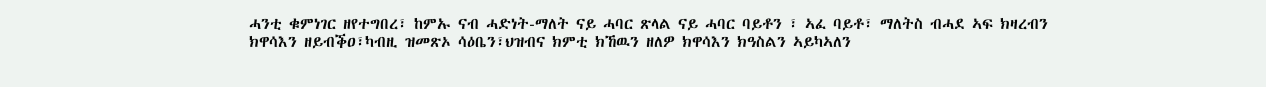ሓንቲ ቁምነገር ዘየተግበረ፣ ከምኡ ናብ ሓድነት-ማለት ናይ ሓባር ጽላል ናይ ሓባር ባይቶን ፣ ኣፈ ባይቶ፣ ማለትስ ብሓደ ኣፍ ክዛረብን ክዋሳእን ዘይብቕዐ፣ካብዚ ዝመጽኦ ሳዕቤን፣ህዝብና ክምቲ ክኸዉን ዘለዎ ክዋሳእን ክዓስልን ኣይካኣለን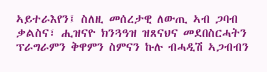ኣይተራእየን፤ ስለዚ መሰረታዊ ለውጢ ኣብ ጋባብ ቃልስና፣ ሒዝናዮ ክንጓዓዝ ዝጸናህና መደበስርሓትን ፕራግራምን ቅዋምን ስምናን ኩሉ ብሓዲሽ ኣጋብብን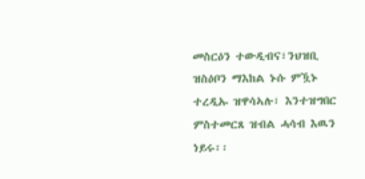መስርዕን ተውዲብና፣ንህዝቢ ዝስዕቦን ማእከል ኑሱ ምዃኑ ተረዲኡ ዝዋሳኣሉ፣ እንተዝግበር ምስተመርጸ ዝብል ሓሳብ እዉን ነይሩ፡፡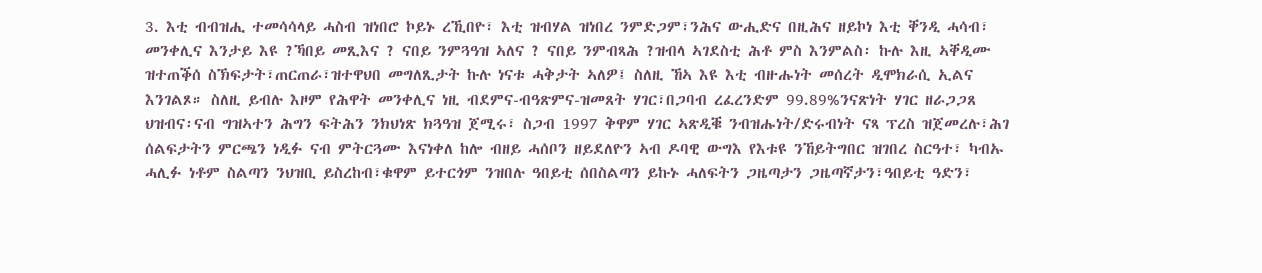3. እቲ ብብዝሒ ተመሳሳላይ ሓስብ ዝነበሮ ኮይኑ ረኺበዮ፣ እቲ ዝብሃል ዝነበረ ንምድጋም፣ንሕና ውሒድና በዚሕና ዘይኮነ እቲ ቐንዲ ሓሳብ፣ መንቀሊና እንታይ እዩ ?ኻበይ መጺእና ? ናበይ ንምጓዓዝ ኣለና ? ናበይ ንምብጻሕ ?ዝብላ ኣገደስቲ ሕቶ ምስ እንምልስ፡ ኩሉ እዚ ኣቐዲሙ ዝተጠቕሰ ስኽፍታት፣ጠርጠራ፣ዝተዋህበ መግለጺታት ኩሉ ነናቱ ሓቅታት ኣለዎ፤ ስለዚ ኸኣ እዩ እቲ ብዙሑነት መሰረት ዲሞክራሲ ኢልና እንገልጾ። ስለዚ ይብሉ እዞም የሕዋት መንቀሊና ነዚ ብደምና-ብዓጽምና-ዝመጸት ሃገር፣በጋባብ ረፈረንድም 99.89%ንናጽነት ሃገር ዘራጋጋጸ ህዝብና፡ናብ ግዝኣተን ሕግን ፍትሕን ንክህነጽ ክጓዓዝ ጀሚሩ፣ ስጋብ 1997 ቅዋም ሃገር ኣጽዲቑ ንብዝሑነት/ድሩብነት ናጻ ፕረስ ዝጀመረሉ፣ሕገ ሰልፍታትን ምርጫን ነዲፉ ናብ ምትርጓሙ እናነቀለ ከሎ ብዘይ ሓሰቦን ዘይደለዮን ኣብ ዶባዊ ውግእ የእቱዩ ንኸይትግበር ዝገበረ ስርዓተ፣ ካብኡ ሓሊፉ ነቶም ስልጣን ንህዝቢ ይስረከብ፣ቁዋም ይተርጎም ንዝበሉ ዓበይቲ ሰበስልጣን ይኩኑ ሓለፍትን ጋዜጣታን ጋዜጣኛታን፣ዓበይቲ ዓድን፣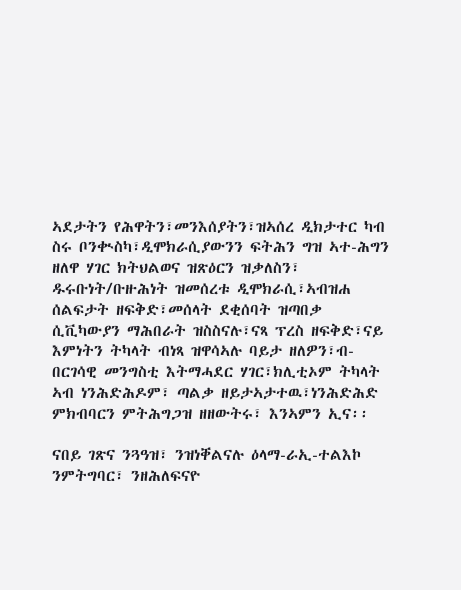ኣደታትን የሕዋትን፣መንእሰያትን፣ዝኣሰረ ዲክታተር ካብ ስሩ ቦንቊስካ፣ዲሞክራሲያውንን ፍትሕን ግዝ ኣተ-ሕግን ዘለዋ ሃገር ክትህልወና ዝጽዕርን ዝቃለስን፣ ዱሩቡነት/ቡዙሕነት ዝመሰረቱ ዲሞክራሲ፣ኣብዝሐ ሰልፍታት ዘፍቅድ፣መሰላት ደቂሰባት ዝጣበቃ ሲቪካውያን ማሕበራት ዝስስናሉ፣ናጻ ፕረስ ዘፍቅድ፣ናይ እምነትን ትካላት ብነጻ ዝዋሳኣሉ ባይታ ዘለዎን፣ብ- በርገሳዊ መንግስቲ እትማሓደር ሃገር፣ክሊቲኦም ትካላት ኣብ ነንሕድሕዶም፣ ጣልቃ ዘይታኣታተዉ፣ነንሕድሕድ ምክብባርን ምትሕግጋዝ ዘዘውትሩ፣ እንኣምን ኢና፡፡

ናበይ ገጽና ንጓዓዝ፣ ንዝነቐልናሉ ዕላማ-ራኢ-ተልእኮ ንምትግባር፣ ንዘሕለፍናዮ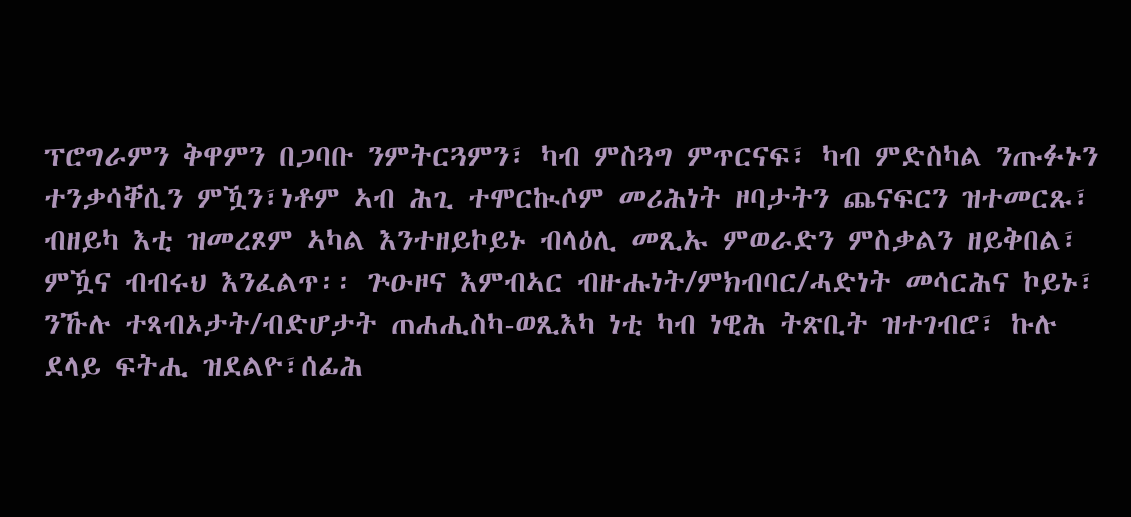ፕሮግራምን ቅዋምን በጋባቡ ንምትርጓምን፣ ካብ ምስጓግ ምጥርናፍ፣ ካብ ምድስካል ንጡፉኑን ተንቃሳቐሲን ምዃን፣ነቶም ኣብ ሕጊ ተሞርኲሶም መሪሕነት ዞባታትን ጨናፍርን ዝተመርጹ፣ ብዘይካ እቲ ዝመረጾም ኣካል እንተዘይኮይኑ ብላዕሊ መጺኡ ምወራድን ምስቃልን ዘይቅበል፣ ምዃና ብብሩህ እንፈልጥ፡፡ ጕዑዞና እምብኣር ብዙሑነት/ምክብባር/ሓድነት መሳርሕና ኮይኑ፣ ንኹሉ ተጻብኦታት/ብድሆታት ጠሐሒስካ-ወጺእካ ነቲ ካብ ነዊሕ ትጽቢት ዝተገብሮ፣ ኩሉ ደላይ ፍትሒ ዝደልዮ፣ሰፊሕ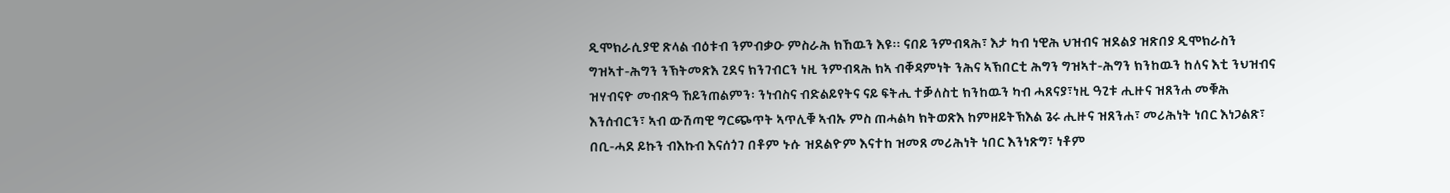ዲሞክራሲያዊ ጽላል ብዕቱብ ንምብቃዑ ምስራሕ ክኸዉን እዩ፡፡ ናበይ ንምብጻሕ፣ እታ ካብ ነዊሕ ህዝብና ዝደልያ ዝጽበያ ዲሞክራስን ግዝኣተ-ሕግን ንኽትመጽእ ጊደና ክንገብርን ነዚ ንምብጻሕ ክኣ ብቐዳምነት ንሕና ኣኽበርቲ ሕግን ግዝኣተ-ሕግን ክንከዉን ከለና እቲ ንህዝብና ዝሃብናዮ መብጽዓ ኸይንጠልምን፡ ንነብስና ብድልይየትና ናይ ፍትሒ ተቓለስቲ ክንከዉን ካብ ሓጸናያ፣ነዚ ዓጊቱ ሒዙና ዝጸንሐ መቑሕ እንሰብርን፣ ኣብ ውሽጣዊ ግርጭጥት ኣጥሊቑ ኣብኡ ምስ ጠሓልካ ክትወጽእ ከምዘይትኽእል ጌሩ ሒዙና ዝጸንሐ፣ መሪሕነት ነበር እነጋልጽ፣ በቢ-ሓደ ይኩን ብእኩብ እናሰጎገ በቶም ኑሱ ዝደልዮም እናተከ ዝመጸ መሪሕነት ነበር እንነጽግ፣ ነቶም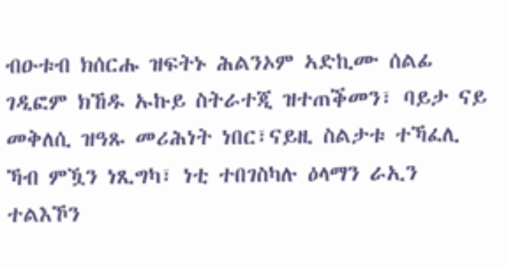ብዑቱብ ክሰርሑ ዝፍትኑ ሕልንኦም ኣድኪሙ ሰልፊ ገዲፎም ክኸዱ ኡኩይ ስትራተጂ ዝተጠቕመን፣ ባይታ ናይ መቅለሲ ዝዓጹ መሪሕነት ነበር፣ናይዚ ስልታቱ ተኻፈሊ ኻብ ምዃን ነጺግካ፣ ነቲ ተበገስካሉ ዕላማን ራኢን ተልእኾን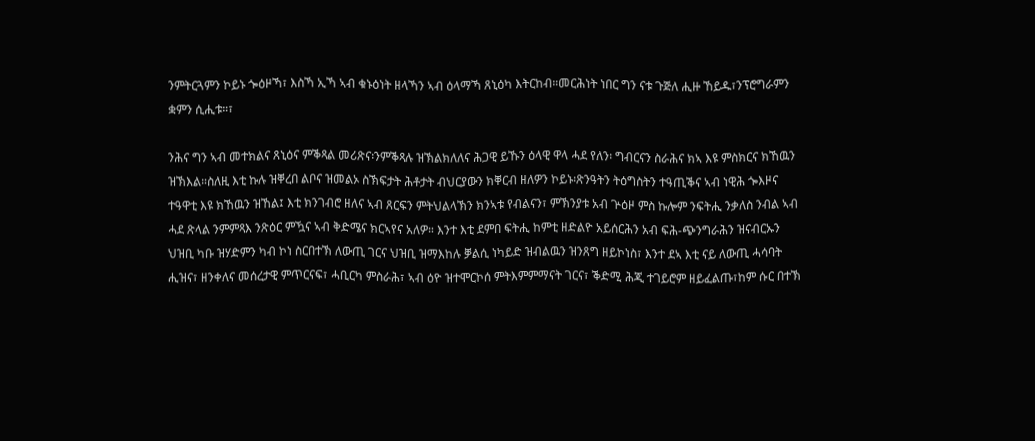ንምትርጓምን ኮይኑ ጐዕዞኻ፣ እስኻ ኢኻ ኣብ ቁኑዕነት ዘላኻን ኣብ ዕላማኻ ጸኒዕካ እትርከብ።መርሕነት ነበር ግን ናቱ ጉጅለ ሒዙ ኸይዱ፣ንፕሮግራምን ቋምን ሲሒቱ።፣

ንሕና ግን ኣብ መተክልና ጸኒዕና ምቕጻል መሪጽና፡ንምቕጻሉ ዝኽልክለለና ሕጋዊ ይኹን ዕላዊ ዋላ ሓደ የለን፡ ግብርናን ስራሕና ክኣ እዩ ምስክርና ክኸዉን ዝኽእል።ስለዚ እቲ ኩሉ ዝቐረበ ልቦና ዝመልኦ ስኽፍታት ሕቶታት ብህርያውን ክቐርብ ዘለዎን ኮይኑ፡ጽንዓትን ትዕግስትን ተዓጢቕና ኣብ ነዊሕ ጐእዞና ተዓዋቲ እዩ ክኸዉን ዝኸል፤ እቲ ክንገብሮ ዘለና ኣብ ጸርፍን ምትህልላኽን ክንኣቱ የብልናን፣ ምኽንያቱ አብ ጕዕዞ ምስ ኩሎም ንፍትሒ ንቃለስ ንብል ኣብ ሓደ ጽላል ንምምጻእ ንጽዕር ምዃና ኣብ ቅድሜና ክርኣየና አለዎ። እንተ እቲ ደምበ ፍትሒ ከምቲ ዘድልዮ አይሰርሕን አብ ፍሕ-ጭንግራሕን ዝናብርኡን ህዝቢ ካቡ ዝሃድምን ካብ ኮነ ስርበተኽ ለውጢ ገርና ህዝቢ ዝማእከሉ ቓልሲ ነካይድ ዝብልዉን ዝንጸግ ዘይኮነስ፣ እንተ ደኣ እቲ ናይ ለውጢ ሓሳባት ሒዝና፣ ዘንቀለና መሰረታዊ ምጥርናፍ፣ ሓቢርካ ምስራሕ፣ ኣብ ዕዮ ዝተሞርኮሰ ምትእምምማናት ገርና፣ ቕድሚ ሕጂ ተገይሮም ዘይፈልጡ፣ከም ሱር በተኽ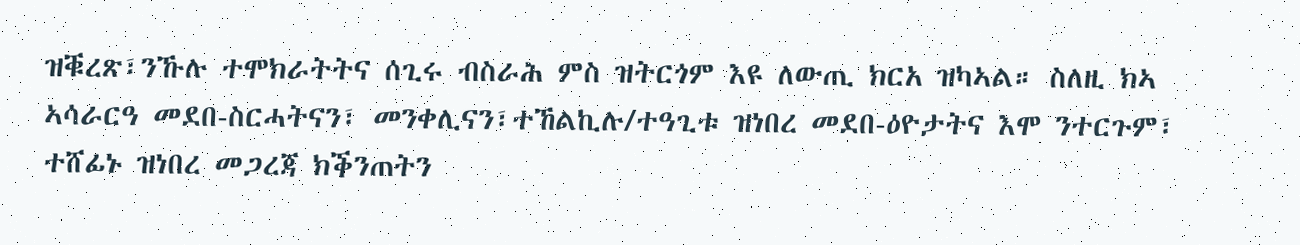ዝቑረጽ፣ንኹሉ ተሞክራትትና ሰጊሩ ብስራሕ ምስ ዝትርጎም እዩ ለውጢ ክርአ ዝካኣል። ስለዚ ክኣ ኣሳራርዓ መደበ-ስርሓትናን፣ መንቀሊናን፣ተኸልኪሉ/ተዓጊቱ ዝነበረ መደበ-ዕዮታትና እሞ ንተርጉም፣ ተሸፊኑ ዝነበረ መጋረጃ ክቕንጠትን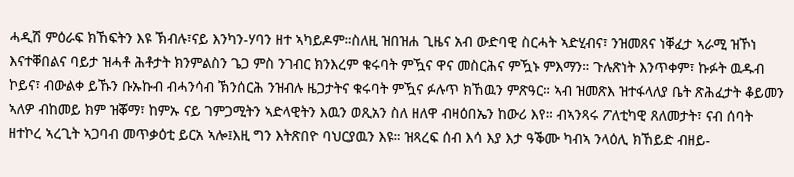ሓዲሽ ምዕራፍ ክኸፍትን እዩ ኽብሉ፣ናይ እንካን-ሃባን ዘተ ኣካይዶም።ስለዚ ዝበዝሐ ጊዜና አብ ውድባዊ ስርሓት ኣድሂብና፣ ንዝመጸና ነቐፈታ ኣራሚ ዝኾነ እናተቐበልና ባይታ ዝሓቶ ሕቶታት ክንምልስን ጌጋ ምስ ንገብር ክንእረም ቁሩባት ምዃና ዋና መስርሕና ምዃኑ ምእማን። ጉሉጽነት እንጥቀም፣ ኩፉት ዉዱብ ኮይና፣ ብውልቀ ይኹን ቡኡኩብ ብሓንሳብ ኽንሰርሕ ንዝብሉ ዜጋታትና ቁሩባት ምዃና ፉሉጥ ክኸዉን ምጽዓር። ኣብ ዝመጽእ ዝተፋላለያ ቤት ጽሕፈታት ቆይመን ኣለዎ ብከመይ ክም ዝቖማ፣ ከምኡ ናይ ገምጋሚትን ኣድላዊትን እዉን ወጺአን ስለ ዘለዋ ብዛዕበኤን ከውሪ እየ። ብኣንጻሩ ፖለቲካዊ ጸለመታት፣ ናብ ሰባት ዘተኮረ ኣረጊት ኣጋባብ መጥቃዕቲ ይርአ ኣሎ፤እዚ ግን እትጽበዮ ባህርያዉን እዩ። ዝጻረፍ ሰብ እሳ እያ እታ ዓቕሙ ካብኣ ንላዕሊ ክኸይድ ብዘይ-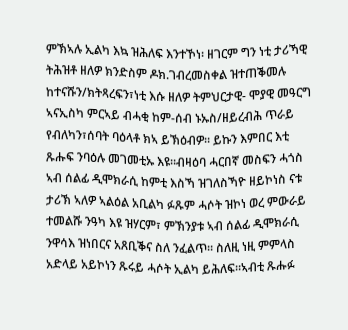ምኽኣሉ ኢልካ እኳ ዝሕለፍ እንተኾነ፡ ዘገርም ግን ነቲ ታሪኻዊ ትሕዝቶ ዘለዎ ክንድስም ዶክ.ገብረመስቀል ዝተጠቕመሉ ከተናሹን/ክትጻረፍን፣ነቲ እሱ ዘለዎ ትምህርታዊ- ሞያዊ መዓርግ ኣናኢስካ ምርኣይ ብሓቂ ከም-ሰብ ኑኡስ/ዘይረብሕ ጥራይ የብለካን፣ሰባት ባዕላቶ ክኣ ይኽዕብዎ። ይኩን እምበር እቲ ጹሑፍ ንባዕሉ መገመቲኡ እዩ።ብዛዕባ ሓርበኛ መስፍን ሓጎስ ኣብ ሰልፊ ዲሞክራሲ ከምቲ እስኻ ዝገለስኻዮ ዘይኮነስ ናቱ ታሪኽ ኣለዎ ኣልዕል አቢልካ ፉጹም ሓሶት ዝኮነ ወረ ምውራይ ተመልሹ ንዓካ እዩ ዝሃርም፣ ምኽንያቱ ኣብ ሰልፊ ዲሞክራሲ ንዋሳእ ዝነበርና አጸቢቕና ስለ ንፈልጥ። ስለዚ ነዚ ምምላስ አድላይ አይኮነን ጹሩይ ሓሶት ኢልካ ይሕለፍ።ኣብቲ ጹሑፉ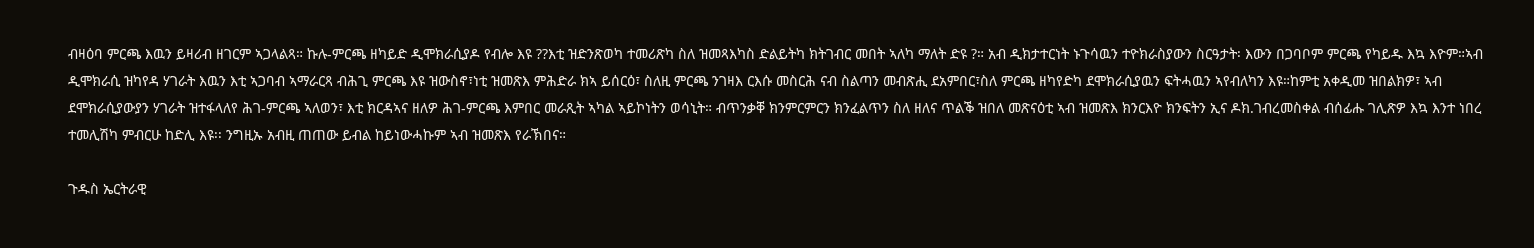ብዛዕባ ምርጫ እዉን ይዛሪብ ዘገርም ኣጋላልጻ። ኩሉ-ምርጫ ዘካይድ ዲሞክራሲያዶ የብሎ እዩ ??እቲ ዝድንጽወካ ተመሪጽካ ስለ ዝመጻእካስ ድልይትካ ክትገብር መበት ኣለካ ማለት ድዩ ?። አብ ዲክታተርነት ኑጉሳዉን ተዮክራስያውን ስርዓታት፡ እውን በጋባቦም ምርጫ የካይዱ እኳ እዮም።ኣብ ዲሞክራሲ ዝካየዳ ሃገራት እዉን እቲ ኣጋባብ ኣማራርጻ ብሕጊ ምርጫ እዩ ዝውስኖ፣ነቲ ዝመጽእ ምሕድራ ክኣ ይሰርዕ፣ ስለዚ ምርጫ ንገዛእ ርእሱ መስርሕ ናብ ስልጣን መብጽሒ ደአምበር፣ስለ ምርጫ ዘካየድካ ደሞክራሲያዉን ፍትሓዉን ኣየብለካን እዩ።ከምቲ አቀዲመ ዝበልክዎ፣ ኣብ ደሞክራሲያውያን ሃገራት ዝተፋላለየ ሕገ-ምርጫ ኣለወን፣ እቲ ክርዳኣና ዘለዎ ሕገ-ምርጫ እምበር መራጺት ኣካል ኣይኮነትን ወሳኒት። ብጥንቃቐ ክንምርምርን ክንፈልጥን ስለ ዘለና ጥልቕ ዝበለ መጽናዕቲ ኣብ ዝመጽእ ክንርእዮ ክንፍትን ኢና ዶክ.ገብረመስቀል ብሰፊሑ ገሊጽዎ እኳ እንተ ነበረ ተመሊሽካ ምብርሁ ከድሊ እዩ፡፡ ንግዚኡ አብዚ ጠጠው ይብል ከይነውሓኩም ኣብ ዝመጽእ የራኽበና።

ጉዱስ ኤርትራዊ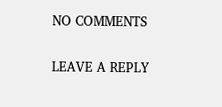NO COMMENTS

LEAVE A REPLY